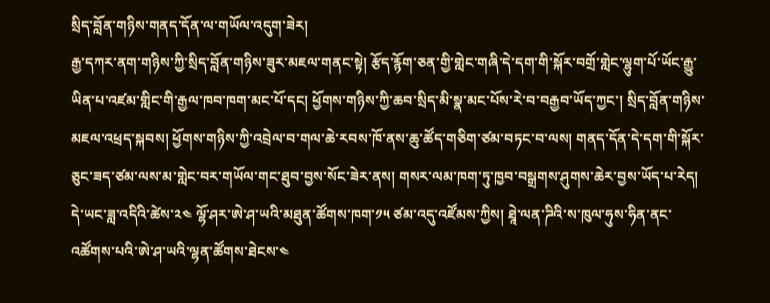སྲིད་བློན་གཉིས་གནད་དོན་ལ་གཡོལ་འདུག་ཟེར།
རྒྱ་དཀར་ནག་གཉིས་ཀྱི་སྲིད་བློན་གཉིས་ཟུར་མཇལ་གནང་སྟེ། རྩོད་རྙོག་ཅན་གྱི་གླེང་གཞི་དེ་དག་གི་སྐོར་བགྲོ་གླེང་ལྷུག་པོ་ཡོང་རྒྱུ་ཡིན་པ་འཛམ་གླིང་གི་རྒྱལ་ཁབ་ཁག་མང་པོ་དང། ཕྱོགས་གཉིས་ཀྱི་ཆབ་སྲིད་མི་སྣ་མང་པོས་རེ་བ་བརྒྱབ་ཡོད་ཀྱང་། སྲིད་བློན་གཉིས་མཇལ་འཕྲད་སྐབས། ཕྱོགས་གཉིས་ཀྱི་འབྲེལ་བ་གལ་ཆེ་རབས་ཁོ་ནས་ཆུ་ཚོད་གཅིག་ཙམ་བཏང་བ་ལས། གནད་དོན་དེ་དག་གི་སྐོར་ཅུང་ཟད་ཙམ་ལས་མ་གླེང་བར་གཡོལ་གང་ཐུབ་བྱས་སོང་ཟེར་ནས། གསར་ལམ་ཁག་ཏུ་ཁྱབ་བསྒྲགས་ཤུགས་ཆེར་བྱས་ཡོད་པ་རེད།
དེ་ཡང་ཟླ་འདིའི་ཚེས་༢༤ ལྷོ་ཤར་ཨེ་ཤ་ཡའི་མཐུན་ཚོགས་ཁག་༡༥ ཙམ་འདུ་འཛོམས་ཀྱིས། ཐཱེ་ལན་ཌིའི་ས་ཁུལ་ཧུས་ཧིན་ནང་འཚོགས་པའི་ཨེ་ཤ་ཡའི་ལྷན་ཚོགས་ཐེངས་༤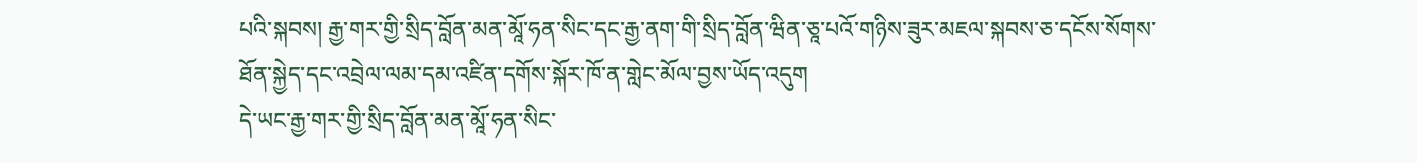པའི་སྐབས། རྒྱ་གར་གྱི་སྲིད་བློན་མན་མཱོ་ཧན་སིང་དང་རྒྱ་ནག་གི་སྲིད་བློན་ཝིན་ཅཱ་པའོ་གཉིས་ཟུར་མཇལ་སྐབས་ཅ་དངོས་སོགས་ཐོན་སྐྱེད་དང་འབྲེལ་ལམ་དམ་འཛིན་དགོས་སྐོར་ཁོ་ན་གླེང་མོལ་བྱས་ཡོད་འདུག
དེ་ཡང་རྒྱ་གར་གྱི་སྲིད་བློན་མན་མཱོ་ཧན་སིང་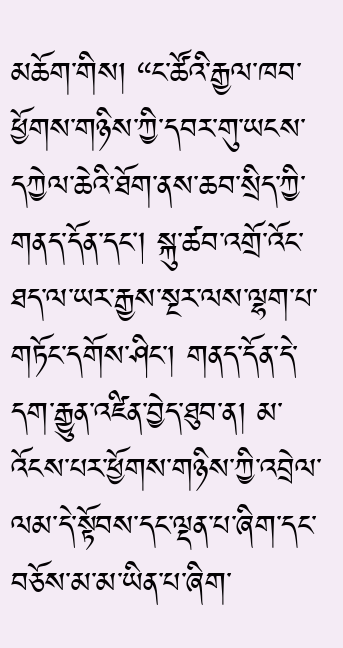མཆོག་གིས། “ང་ཚོའི་རྒྱལ་ཁབ་ཕྱོགས་གཉིས་ཀྱི་དབར་གུ་ཡངས་དཀྱེལ་ཆེའི་ཐོག་ནས་ཆབ་སྲིད་ཀྱི་གནད་དོན་དང། སྐུ་ཚབ་འགྲོ་འོང་ཐད་ལ་ཡར་རྒྱས་སྔར་ལས་ལྷག་པ་གཏོང་དགོས་ཤིང་། གནད་དོན་དེ་དག་རྒྱུན་འཛིན་བྱེད་ཐུབ་ན། མ་འོངས་པར་ཕྱོགས་གཉིས་ཀྱི་འབྲེལ་ལམ་དེ་སྟོབས་དང་ལྡན་པ་ཞིག་དང་བཅོས་མ་མ་ཡིན་པ་ཞིག་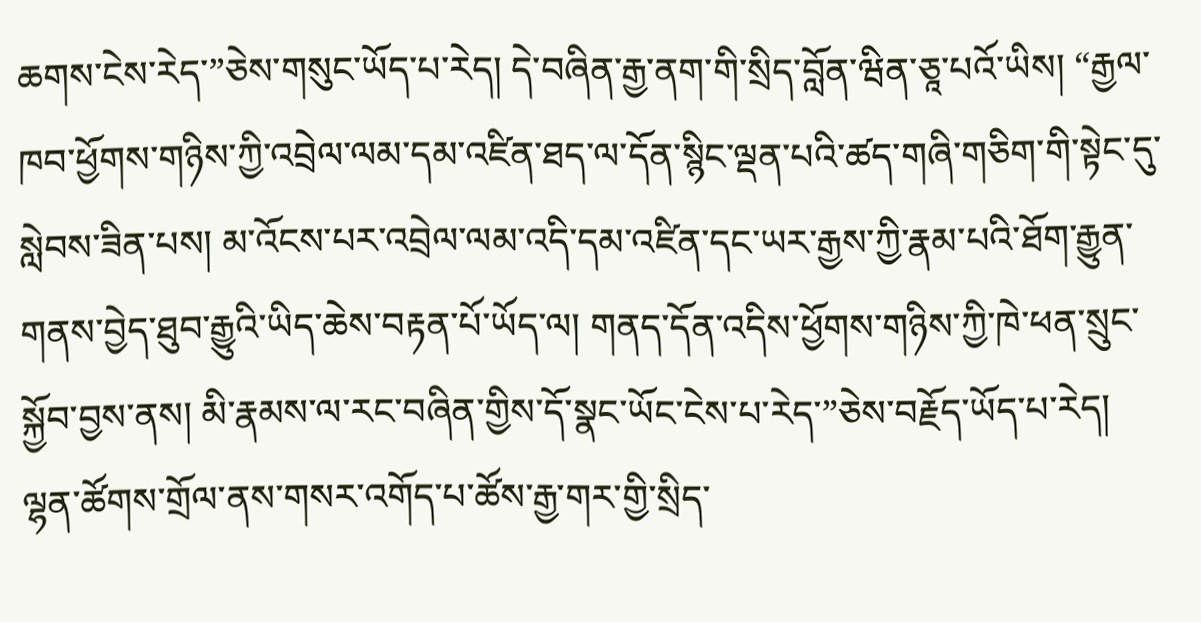ཆགས་ངེས་རེད་”ཅེས་གསུང་ཡོད་པ་རེད། དེ་བཞིན་རྒྱ་ནག་གི་སྲིད་བློན་ཝིན་ཅཱ་པའོ་ཡིས། “རྒྱལ་ཁབ་ཕྱོགས་གཉིས་ཀྱི་འབྲེལ་ལམ་དམ་འཛིན་ཐད་ལ་དོན་སྙིང་ལྡན་པའི་ཚད་གཞི་གཅིག་གི་སྟེང་དུ་སླེབས་ཟིན་པས། མ་འོངས་པར་འབྲེལ་ལམ་འདི་དམ་འཛིན་དང་ཡར་རྒྱས་ཀྱི་རྣམ་པའི་ཐོག་རྒྱུན་གནས་བྱེད་ཐུབ་རྒྱུའི་ཡིད་ཆེས་བརྟན་པོ་ཡོད་ལ། གནད་དོན་འདིས་ཕྱོགས་གཉིས་ཀྱི་ཁེ་ཕན་སྲུང་སྐྱོབ་བྱས་ནས། མི་རྣམས་ལ་རང་བཞིན་གྱིས་དོ་སྣང་ཡོང་ངེས་པ་རེད་”ཅེས་བརྗོད་ཡོད་པ་རེད།
ལྷན་ཚོགས་གྲོལ་ནས་གསར་འགོད་པ་ཚོས་རྒྱ་གར་གྱི་སྲིད་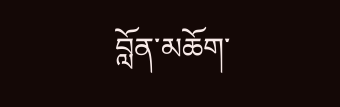བློན་མཆོག་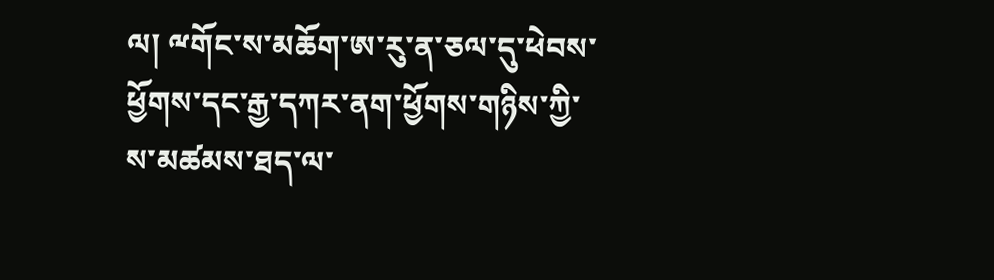ལ། ྋགོང་ས་མཆོག་ཨ་རུ་ན་ཅལ་དུ་ཕེབས་ཕྱོགས་དང་རྒྱ་དཀར་ནག་ཕྱོགས་གཉིས་ཀྱི་ས་མཚམས་ཐད་ལ་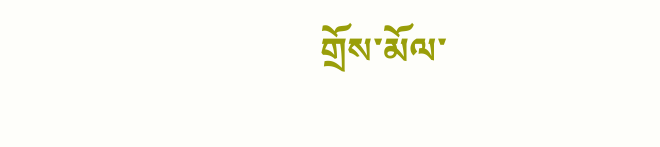གྲོས་མོལ་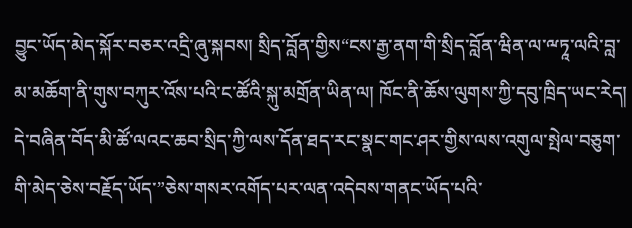བྱུང་ཡོད་མེད་སྐོར་བཅར་འདྲི་ཞུ་སྐབས། སྲིད་བློན་གྱིས“ངས་རྒྱ་ནག་གི་སྲིད་བློན་ཝིན་ལ་ྋཏཱ་ལའི་བླ་མ་མཆོག་ནི་གུས་བཀུར་འོས་པའི་ང་ཚོའི་སྐུ་མགྲོན་ཡིན་ལ། ཁོང་ནི་ཆོས་ལུགས་ཀྱི་དབུ་ཁྲིད་ཡང་རེད། དེ་བཞིན་བོད་མི་ཚོ་ལའང་ཆབ་སྲིད་ཀྱི་ལས་དོན་ཐད་རང་སྣང་གང་ཤར་གྱིས་ལས་འགུལ་སྤེལ་བཅུག་གི་མེད་ཅེས་བརྗོད་ཡོད་”ཅེས་གསར་འགོད་པར་ལན་འདེབས་གནང་ཡོད་པའི་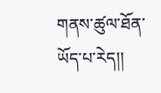གནས་ཚུལ་ཐོན་ཡོད་པ་རེད།།